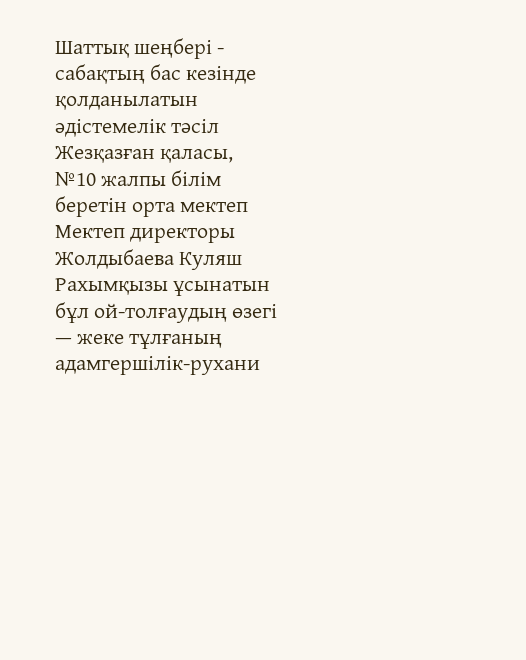Шаттық шеңбері - сабақтың бас кезінде қолданылатын әдістемелік тәсіл
Жезқазған қаласы, №10 жалпы білім беретін орта мектеп
Мектеп директоры Жолдыбаева Куляш Рахымқызы ұсынатын бұл ой-толғаудың өзегі — жеке тұлғаның адамгершілік-рухани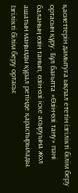қасиеттерін дамытуға ықпал ететін ізгілікті білім беру ортасын құру. Бұл бағытта «Өзін-өзі тану» пәні баланың өзін танып, өзін-өзі іске асыруына жол ашатын маңызды құрал ретінде қарастырылады.
Ізгілікті білім беру ортасы: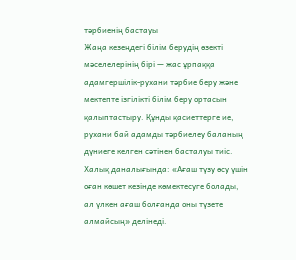тәрбиенің бастауы
Жаңа кезеңдегі білім берудің өзекті мәселелерінің бірі — жас ұрпаққа адамгершілік-рухани тәрбие беру және мектепте ізгілікті білім беру ортасын қалыптастыру. Құнды қасиеттерге ие, рухани бай адамды тәрбиелеу баланың дүниеге келген сәтінен басталуы тиіс.
Халық даналығында: «Ағаш түзу өсу үшін оған көшет кезінде көмектесуге болады, ал үлкен ағаш болғанда оны түзете алмайсың» делінеді.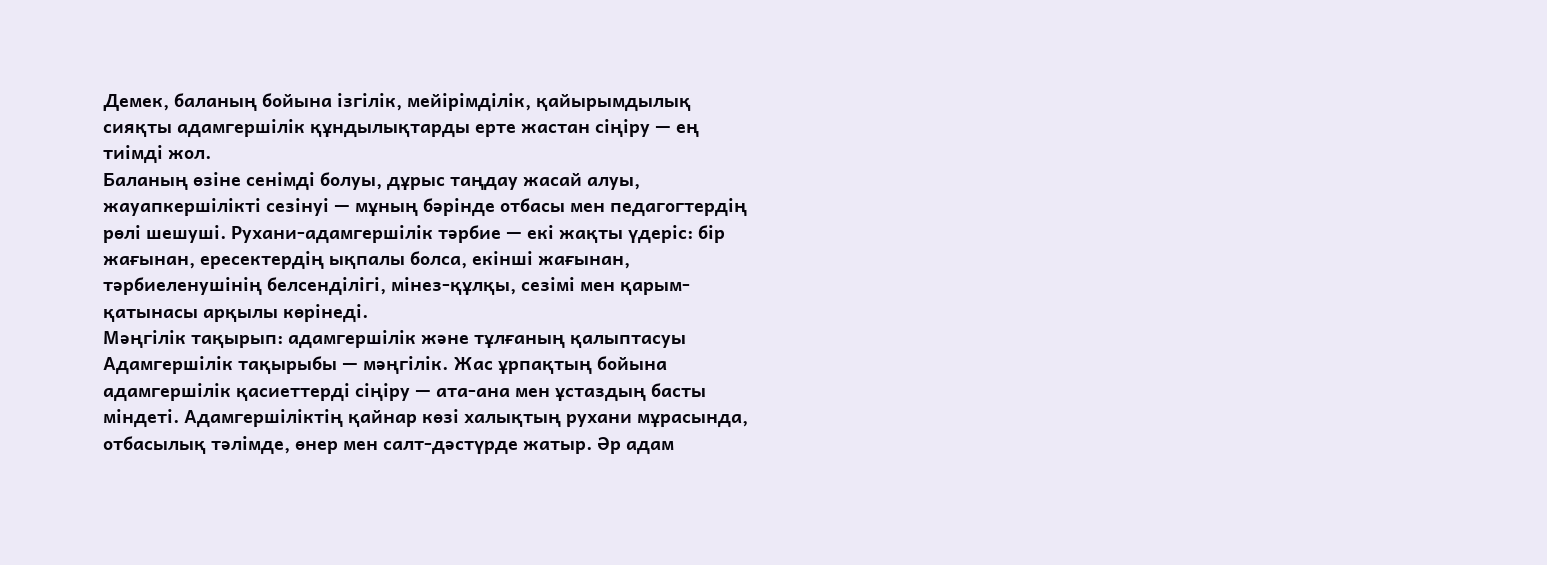Демек, баланың бойына ізгілік, мейірімділік, қайырымдылық сияқты адамгершілік құндылықтарды ерте жастан сіңіру — ең тиімді жол.
Баланың өзіне сенімді болуы, дұрыс таңдау жасай алуы, жауапкершілікті сезінуі — мұның бәрінде отбасы мен педагогтердің рөлі шешуші. Рухани-адамгершілік тәрбие — екі жақты үдеріс: бір жағынан, ересектердің ықпалы болса, екінші жағынан, тәрбиеленушінің белсенділігі, мінез-құлқы, сезімі мен қарым-қатынасы арқылы көрінеді.
Мәңгілік тақырып: адамгершілік және тұлғаның қалыптасуы
Адамгершілік тақырыбы — мәңгілік. Жас ұрпақтың бойына адамгершілік қасиеттерді сіңіру — ата-ана мен ұстаздың басты міндеті. Адамгершіліктің қайнар көзі халықтың рухани мұрасында, отбасылық тәлімде, өнер мен салт-дәстүрде жатыр. Әр адам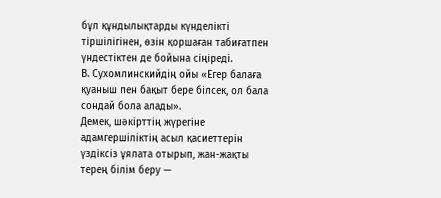бұл құндылықтарды күнделікті тіршілігінен, өзін қоршаған табиғатпен үндестіктен де бойына сіңіреді.
В. Сухомлинскийдің ойы «Егер балаға қуаныш пен бақыт бере білсек, ол бала сондай бола алады».
Демек, шәкірттің жүрегіне адамгершіліктің асыл қасиеттерін үздіксіз ұялата отырып, жан-жақты терең білім беру —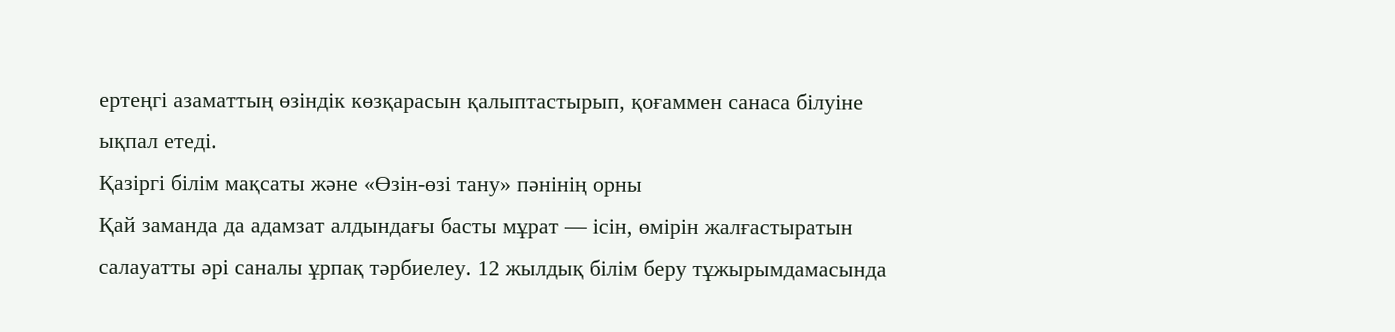ертеңгі азаматтың өзіндік көзқарасын қалыптастырып, қоғаммен санаса білуіне ықпал етеді.
Қазіргі білім мақсаты және «Өзін-өзі тану» пәнінің орны
Қай заманда да адамзат алдындағы басты мұрат — ісін, өмірін жалғастыратын салауатты әрі саналы ұрпақ тәрбиелеу. 12 жылдық білім беру тұжырымдамасында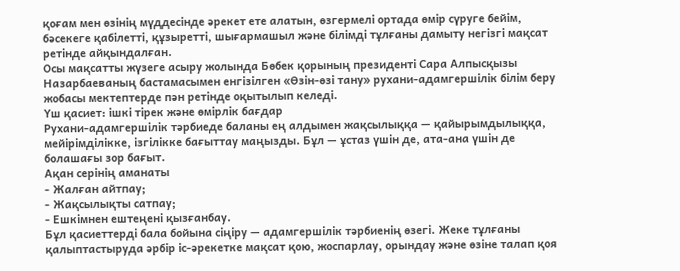қоғам мен өзінің мүддесінде әрекет ете алатын, өзгермелі ортада өмір сүруге бейім, бәсекеге қабілетті, құзыретті, шығармашыл және білімді тұлғаны дамыту негізгі мақсат ретінде айқындалған.
Осы мақсатты жүзеге асыру жолында Бөбек қорының президенті Сара Алпысқызы Назарбаеваның бастамасымен енгізілген «Өзін-өзі тану» рухани-адамгершілік білім беру жобасы мектептерде пән ретінде оқытылып келеді.
Үш қасиет: ішкі тірек және өмірлік бағдар
Рухани-адамгершілік тәрбиеде баланы ең алдымен жақсылыққа — қайырымдылыққа, мейірімділікке, ізгілікке бағыттау маңызды. Бұл — ұстаз үшін де, ата-ана үшін де болашағы зор бағыт.
Ақан серінің аманаты
- Жалған айтпау;
- Жақсылықты сатпау;
- Ешкімнен ештеңені қызғанбау.
Бұл қасиеттерді бала бойына сіңіру — адамгершілік тәрбиенің өзегі. Жеке тұлғаны қалыптастыруда әрбір іс-әрекетке мақсат қою, жоспарлау, орындау және өзіне талап қоя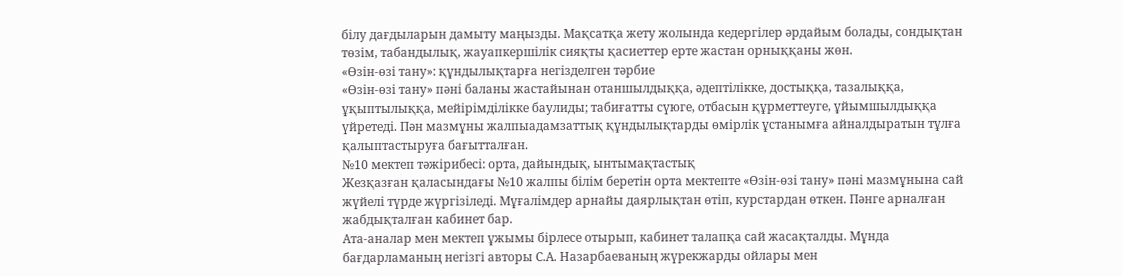білу дағдыларын дамыту маңызды. Мақсатқа жету жолында кедергілер әрдайым болады, сондықтан төзім, табандылық, жауапкершілік сияқты қасиеттер ерте жастан орныққаны жөн.
«Өзін-өзі тану»: құндылықтарға негізделген тәрбие
«Өзін-өзі тану» пәні баланы жастайынан отаншылдыққа, әдептілікке, достыққа, тазалыққа, ұқыптылыққа, мейірімділікке баулиды; табиғатты сүюге, отбасын құрметтеуге, ұйымшылдыққа үйретеді. Пән мазмұны жалпыадамзаттық құндылықтарды өмірлік ұстанымға айналдыратын тұлға қалыптастыруға бағытталған.
№10 мектеп тәжірибесі: орта, дайындық, ынтымақтастық
Жезқазған қаласындағы №10 жалпы білім беретін орта мектепте «Өзін-өзі тану» пәні мазмұнына сай жүйелі түрде жүргізіледі. Мұғалімдер арнайы даярлықтан өтіп, курстардан өткен. Пәнге арналған жабдықталған кабинет бар.
Ата-аналар мен мектеп ұжымы бірлесе отырып, кабинет талапқа сай жасақталды. Мұнда бағдарламаның негізгі авторы С.А. Назарбаеваның жүрекжарды ойлары мен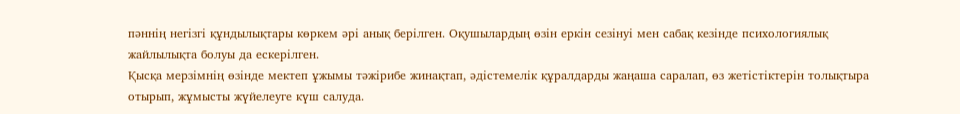пәннің негізгі құндылықтары көркем әрі анық берілген. Оқушылардың өзін еркін сезінуі мен сабақ кезінде психологиялық жайлылықта болуы да ескерілген.
Қысқа мерзімнің өзінде мектеп ұжымы тәжірибе жинақтап, әдістемелік құралдарды жаңаша саралап, өз жетістіктерін толықтыра отырып, жұмысты жүйелеуге күш салуда.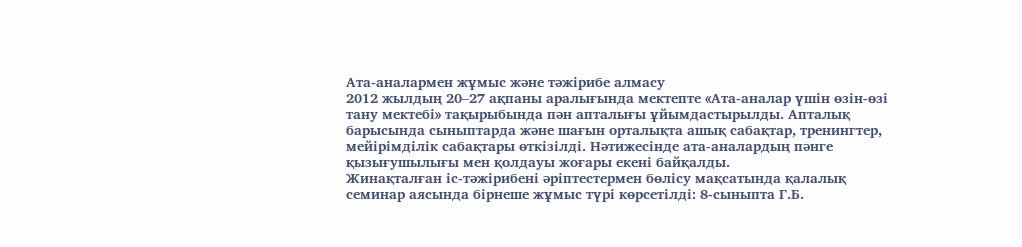Ата-аналармен жұмыс және тәжірибе алмасу
2012 жылдың 20–27 ақпаны аралығында мектепте «Ата-аналар үшін өзін-өзі тану мектебі» тақырыбында пән апталығы ұйымдастырылды. Апталық барысында сыныптарда және шағын орталықта ашық сабақтар, тренингтер, мейірімділік сабақтары өткізілді. Нәтижесінде ата-аналардың пәнге қызығушылығы мен қолдауы жоғары екені байқалды.
Жинақталған іс-тәжірибені әріптестермен бөлісу мақсатында қалалық семинар аясында бірнеше жұмыс түрі көрсетілді: 8-сыныпта Г.Б.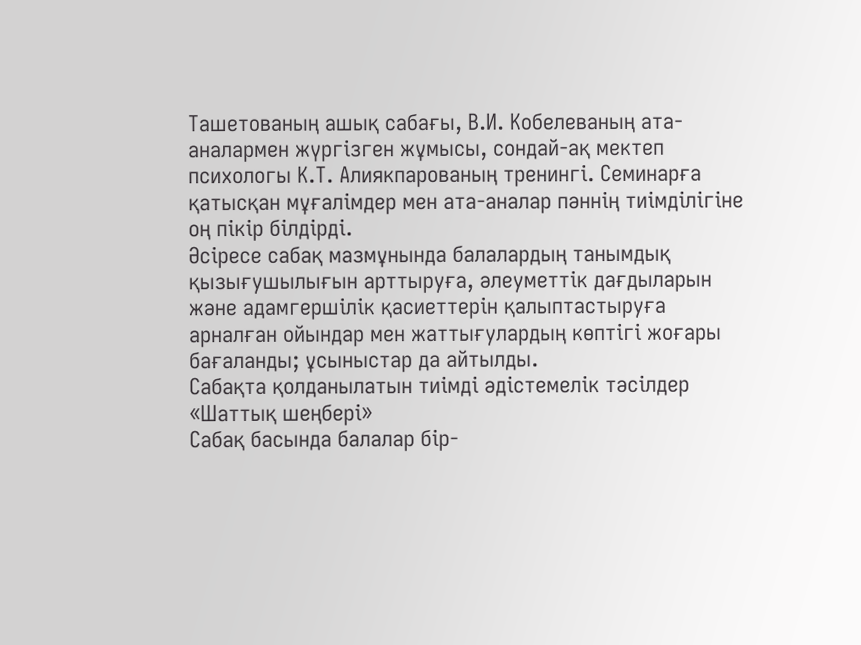Ташетованың ашық сабағы, В.И. Кобелеваның ата-аналармен жүргізген жұмысы, сондай-ақ мектеп психологы К.Т. Алиякпарованың тренингі. Семинарға қатысқан мұғалімдер мен ата-аналар пәннің тиімділігіне оң пікір білдірді.
Әсіресе сабақ мазмұнында балалардың танымдық қызығушылығын арттыруға, әлеуметтік дағдыларын және адамгершілік қасиеттерін қалыптастыруға арналған ойындар мен жаттығулардың көптігі жоғары бағаланды; ұсыныстар да айтылды.
Сабақта қолданылатын тиімді әдістемелік тәсілдер
«Шаттық шеңбері»
Сабақ басында балалар бір-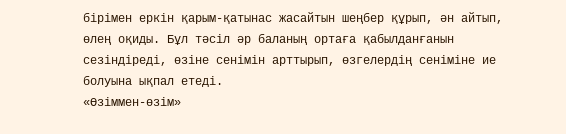бірімен еркін қарым-қатынас жасайтын шеңбер құрып, ән айтып, өлең оқиды. Бұл тәсіл әр баланың ортаға қабылданғанын сезіндіреді, өзіне сенімін арттырып, өзгелердің сеніміне ие болуына ықпал етеді.
«Өзіммен-өзім»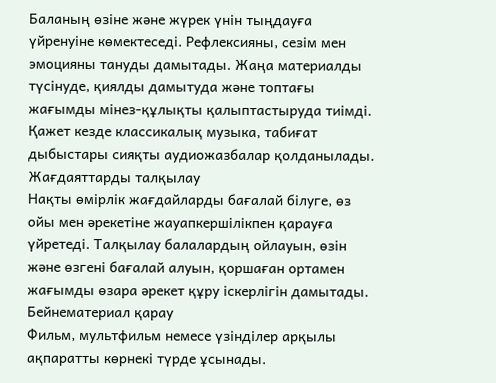Баланың өзіне және жүрек үнін тыңдауға үйренуіне көмектеседі. Рефлексияны, сезім мен эмоцияны тануды дамытады. Жаңа материалды түсінуде, қиялды дамытуда және топтағы жағымды мінез-құлықты қалыптастыруда тиімді. Қажет кезде классикалық музыка, табиғат дыбыстары сияқты аудиожазбалар қолданылады.
Жағдаяттарды талқылау
Нақты өмірлік жағдайларды бағалай білуге, өз ойы мен әрекетіне жауапкершілікпен қарауға үйретеді. Талқылау балалардың ойлауын, өзін және өзгені бағалай алуын, қоршаған ортамен жағымды өзара әрекет құру іскерлігін дамытады.
Бейнематериал қарау
Фильм, мультфильм немесе үзінділер арқылы ақпаратты көрнекі түрде ұсынады.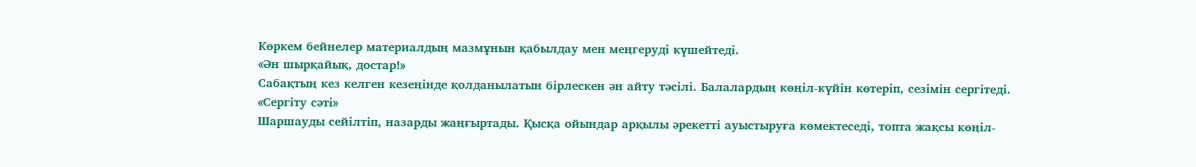Көркем бейнелер материалдың мазмұнын қабылдау мен меңгеруді күшейтеді.
«Ән шырқайық, достар!»
Сабақтың кез келген кезеңінде қолданылатын бірлескен ән айту тәсілі. Балалардың көңіл-күйін көтеріп, сезімін сергітеді.
«Сергіту сәті»
Шаршауды сейілтіп, назарды жаңғыртады. Қысқа ойындар арқылы әрекетті ауыстыруға көмектеседі, топта жақсы көңіл-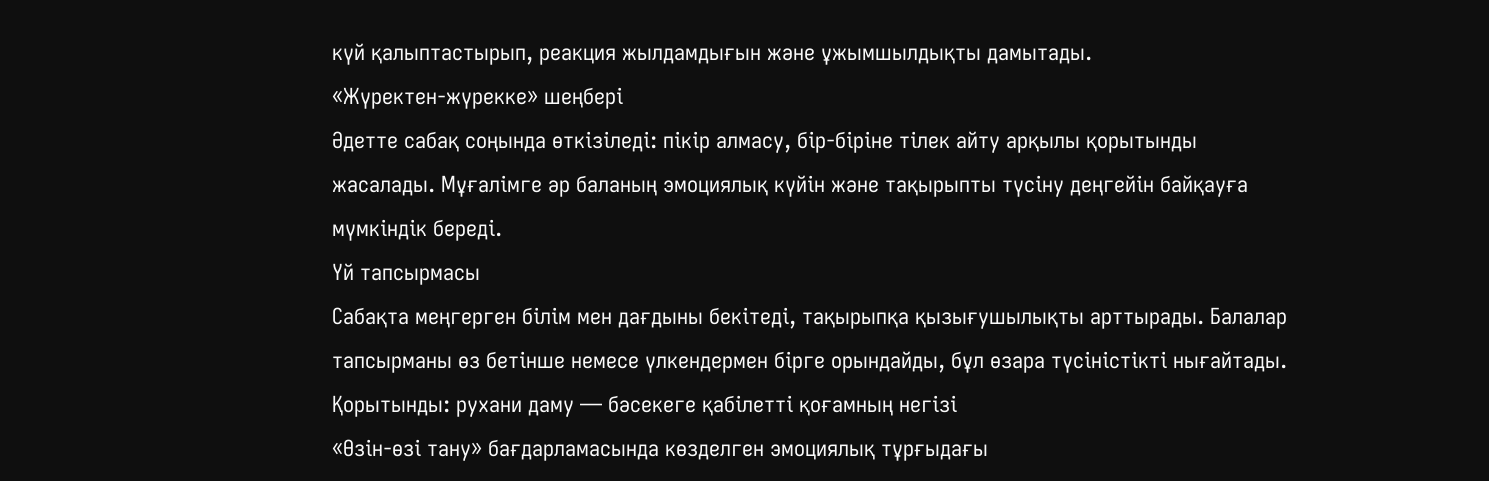күй қалыптастырып, реакция жылдамдығын және ұжымшылдықты дамытады.
«Жүректен-жүрекке» шеңбері
Әдетте сабақ соңында өткізіледі: пікір алмасу, бір-біріне тілек айту арқылы қорытынды жасалады. Мұғалімге әр баланың эмоциялық күйін және тақырыпты түсіну деңгейін байқауға мүмкіндік береді.
Үй тапсырмасы
Сабақта меңгерген білім мен дағдыны бекітеді, тақырыпқа қызығушылықты арттырады. Балалар тапсырманы өз бетінше немесе үлкендермен бірге орындайды, бұл өзара түсіністікті нығайтады.
Қорытынды: рухани даму — бәсекеге қабілетті қоғамның негізі
«Өзін-өзі тану» бағдарламасында көзделген эмоциялық тұрғыдағы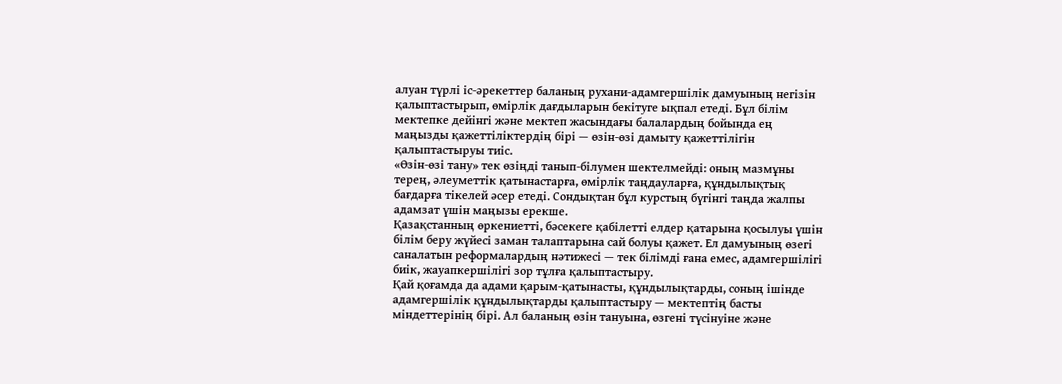алуан түрлі іс-әрекеттер баланың рухани-адамгершілік дамуының негізін қалыптастырып, өмірлік дағдыларын бекітуге ықпал етеді. Бұл білім мектепке дейінгі және мектеп жасындағы балалардың бойында ең маңызды қажеттіліктердің бірі — өзін-өзі дамыту қажеттілігін қалыптастыруы тиіс.
«Өзін-өзі тану» тек өзіңді танып-білумен шектелмейді: оның мазмұны терең, әлеуметтік қатынастарға, өмірлік таңдауларға, құндылықтық бағдарға тікелей әсер етеді. Сондықтан бұл курстың бүгінгі таңда жалпы адамзат үшін маңызы ерекше.
Қазақстанның өркениетті, бәсекеге қабілетті елдер қатарына қосылуы үшін білім беру жүйесі заман талаптарына сай болуы қажет. Ел дамуының өзегі саналатын реформалардың нәтижесі — тек білімді ғана емес, адамгершілігі биік, жауапкершілігі зор тұлға қалыптастыру.
Қай қоғамда да адами қарым-қатынасты, құндылықтарды, соның ішінде адамгершілік құндылықтарды қалыптастыру — мектептің басты міндеттерінің бірі. Ал баланың өзін тануына, өзгені түсінуіне және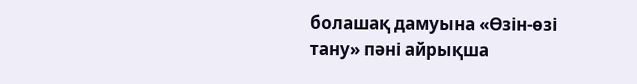болашақ дамуына «Өзін-өзі тану» пәні айрықша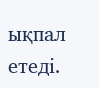ықпал етеді.